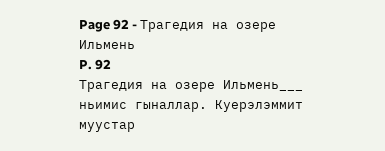Page 92 - Трагедия на озере Ильмень
P. 92
Трагедия на озере Ильмень___
ньимис гыналлар. Куерэлэммит муустар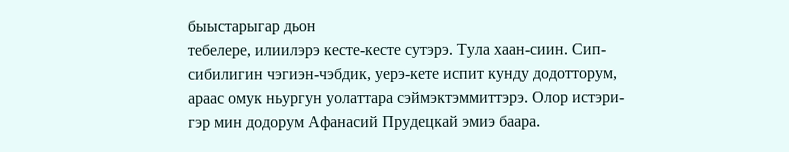быыстарыгар дьон
тебелере, илиилэрэ кесте-кесте сутэрэ. Тула хаан-сиин. Сип-
сибилигин чэгиэн-чэбдик, уерэ-кете испит кунду додотторум,
араас омук ньургун уолаттара сэймэктэммиттэрэ. Олор истэри-
гэр мин додорум Афанасий Прудецкай эмиэ баара.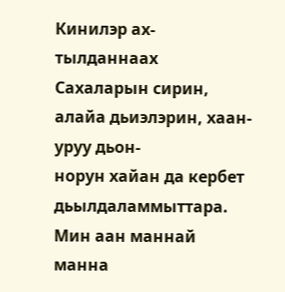Кинилэр ах-
тылданнаах Сахаларын сирин, алайа дьиэлэрин, хаан-уруу дьон-
норун хайан да кербет дьылдаламмыттара. Мин аан маннай
манна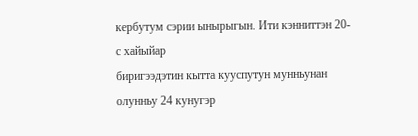кербутум сэрии ынырыгын. Ити кэнниттэн 20-с хайыйар
биригээдэтин кытта кууспутун мунньунан олунньу 24 кунугэр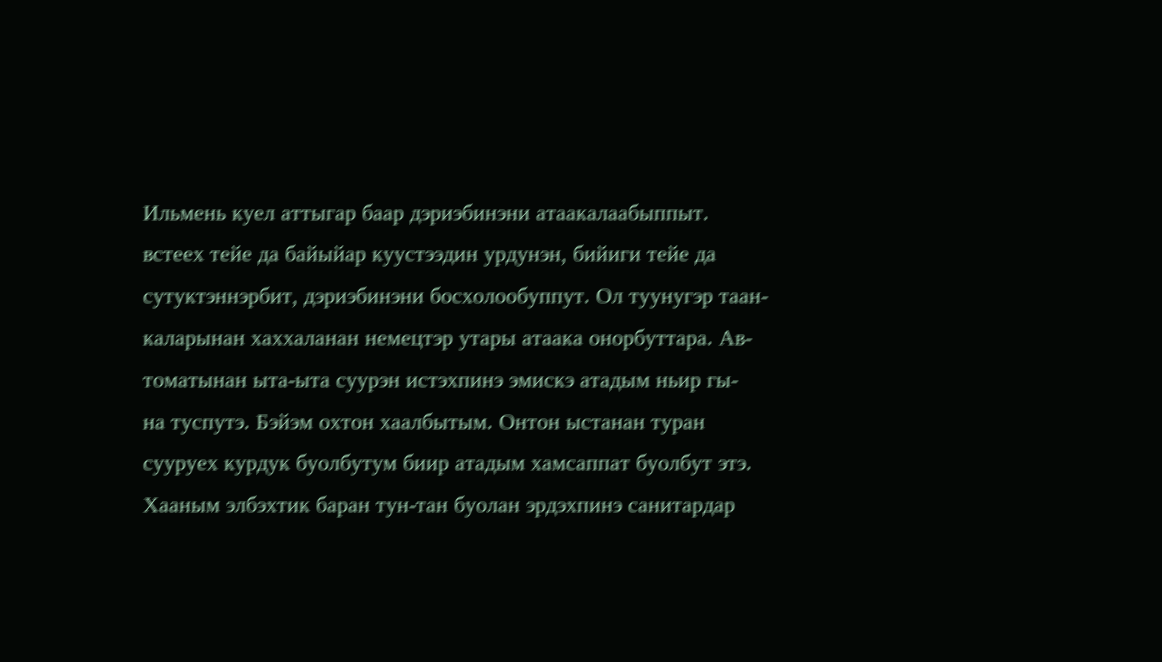Ильмень куел аттыгар баар дэриэбинэни атаакалаабыппыт.
встеех тейе да байыйар куустээдин урдунэн, бийиги тейе да
сутуктэннэрбит, дэриэбинэни босхолообуппут. Ол туунугэр таан-
каларынан хаххаланан немецтэр утары атаака онорбуттара. Ав-
томатынан ыта-ыта суурэн истэхпинэ эмискэ атадым ньир гы-
на туспутэ. Бэйэм охтон хаалбытым. Онтон ыстанан туран
сууруех курдук буолбутум биир атадым хамсаппат буолбут этэ.
Хааным элбэхтик баран тун-тан буолан эрдэхпинэ санитардар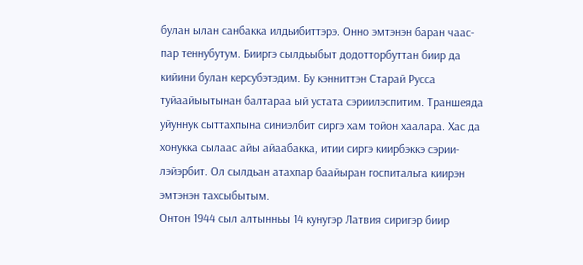булан ылан санбакка илдьибиттэрэ. Онно эмтэнэн баран чаас-
пар теннубутум. Бииргэ сылдьыбыт додотторбуттан биир да
кийини булан керсубэтэдим. Бу кэнниттэн Старай Русса
туйаайыытынан балтараа ый устата сэриилэспитим. Траншеяда
уйуннук сыттахпына синиэлбит сиргэ хам тойон хаалара. Хас да
хонукка сылаас айы айаабакка, итии сиргэ киирбэккэ сэрии-
лэйэрбит. Ол сылдьан атахпар баайыран госпитальга киирэн
эмтэнэн тахсыбытым.
Онтон 1944 сыл алтынньы 14 кунугэр Латвия сиригэр биир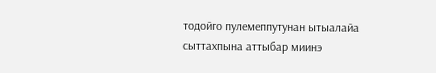тодойго пулемеппутунан ытыалайа сыттахпына аттыбар миинэ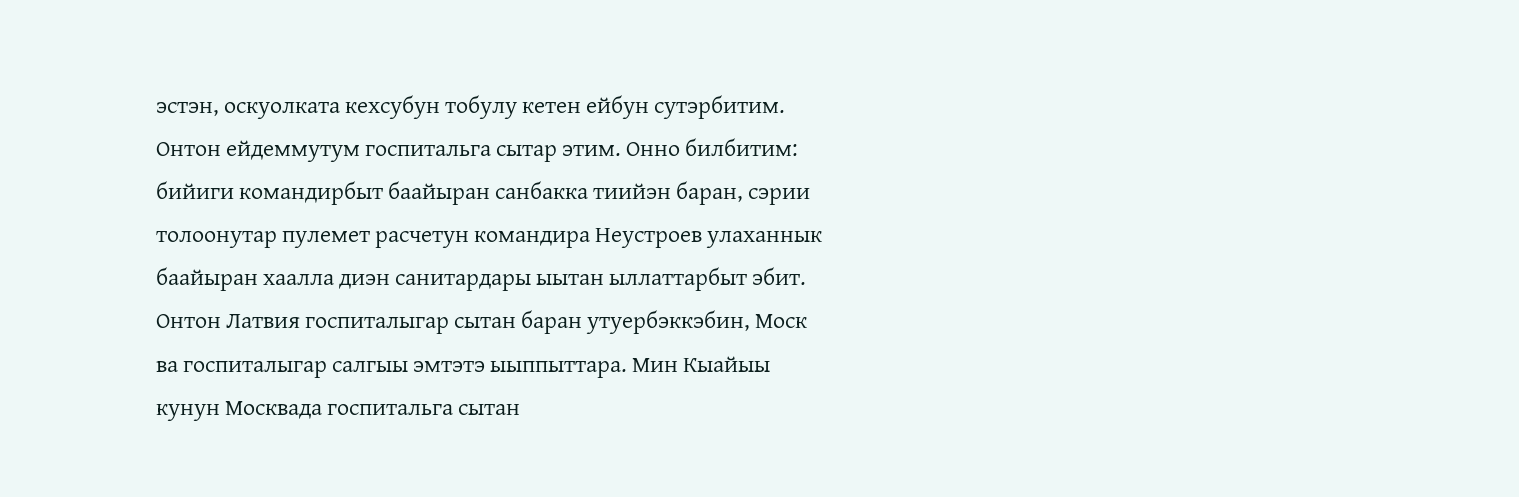эстэн, оскуолката кехсубун тобулу кетен ейбун сутэрбитим.
Онтон ейдеммутум госпитальга сытар этим. Онно билбитим:
бийиги командирбыт баайыран санбакка тиийэн баран, сэрии
толоонутар пулемет расчетун командира Неустроев улаханнык
баайыран хаалла диэн санитардары ыытан ыллаттарбыт эбит.
Онтон Латвия госпиталыгар сытан баран утуербэккэбин, Моск
ва госпиталыгар салгыы эмтэтэ ыыппыттара. Мин Кыайыы
кунун Москвада госпитальга сытан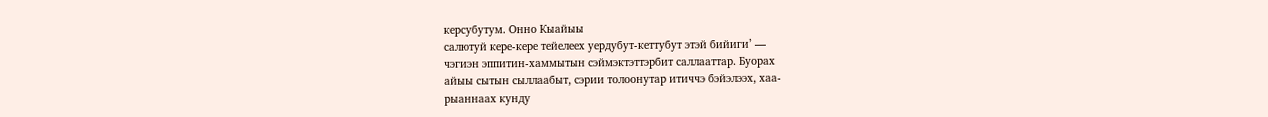керсубутум. Онно Кыайыы
салютуй кере-кере тейелеех уердубут-кеттубут этэй бийиги’ —
чэгиэн эппитин-хаммытын сэймэктэттэрбит саллааттар. Буорах
айыы сытын сыллаабыт, сэрии толоонутар итиччэ бэйэлээх, хаа-
рыаннаах кунду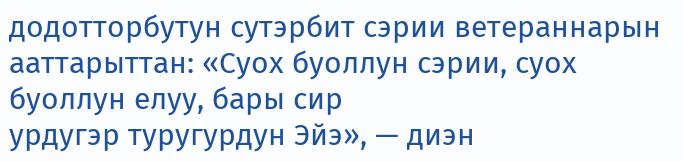додотторбутун сутэрбит сэрии ветераннарын
ааттарыттан: «Суох буоллун сэрии, суох буоллун елуу, бары сир
урдугэр туругурдун Эйэ», — диэн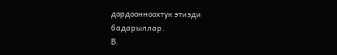дордоонноохтук этиэди
бадарыллар.
В.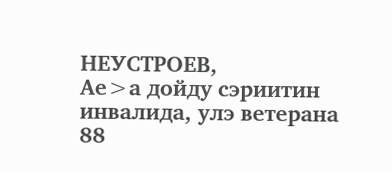НЕУСТРОЕВ,
Ае>а дойду сэриитин инвалида, улэ ветерана
88